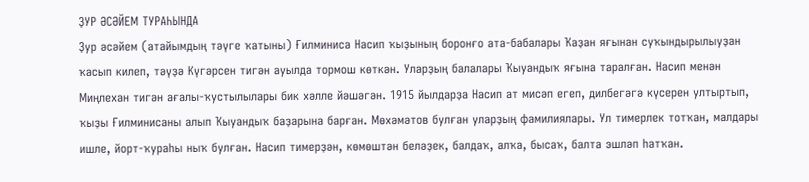ҘУР ӘСӘЙЕМ ТУРАҺЫНДА
Ҙур әсәйем (атайымдың тәүге ҡатыны) Ғилминиса Насип ҡыҙының боронғо ата-бабалары Ҡаҙан яғынан суҡындырылыуҙан ҡасып килеп, тәүҙә Күгәрсен тигән ауылда тормош көткән. Уларҙың балалары Ҡыуандыҡ яғына таралған. Насип менән Миңлехан тигән ағалы-ҡустылылары бик хәлле йәшәгән. 1915 йылдарҙа Насип ат мисәп егеп, дилбегәгә күсерен ултыртып, ҡыҙы Ғилминисаны алып Ҡыуандыҡ баҙарына барған. Мөхәмәтов булған уларҙың фамилиялары. Ул тимерлек тотҡан, малдары ишле, йорт-ҡураһы ныҡ булған. Насип тимерҙән, көмөштән беләҙек, балдаҡ, алҡа, бысаҡ, балта эшләп һатҡан.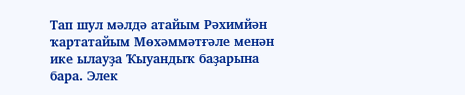Тап шул мәлдә атайым Рәхимйән ҡартатайым Мөхәммәтғәле менән ике ылауҙа Ҡыуандыҡ баҙарына бара. Элек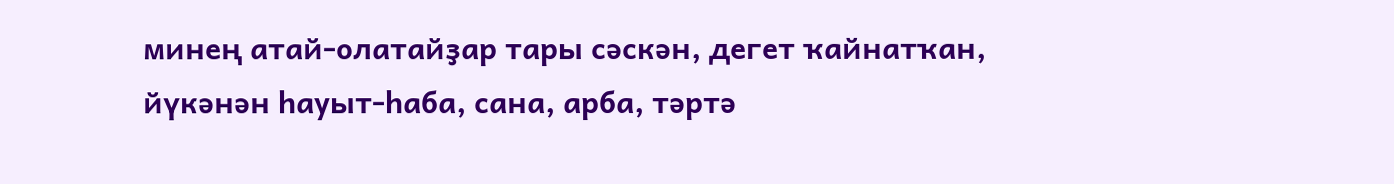минең атай-олатайҙар тары сәскән, дегет ҡайнатҡан, йүкәнән һауыт-һаба, сана, арба, тәртә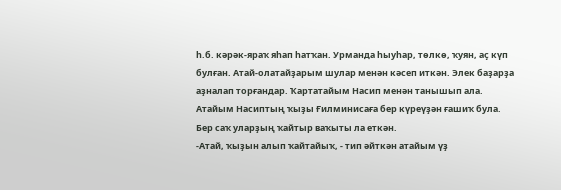һ.б. кәрәк-яраҡ яһап һатҡан. Урманда һыуһар, төлкө, ҡуян, аҫ күп булған. Атай-олатайҙарым шулар менән кәсеп иткән. Элек баҙарҙа аҙналап торғандар. Ҡартатайым Насип менән танышып ала. Атайым Насиптың ҡыҙы Ғилминисаға бер күреүҙән ғашиҡ була. Бер саҡ уларҙың ҡайтыр ваҡыты ла еткән.
-Атай, ҡыҙын алып ҡайтайыҡ, - тип әйткән атайым үҙ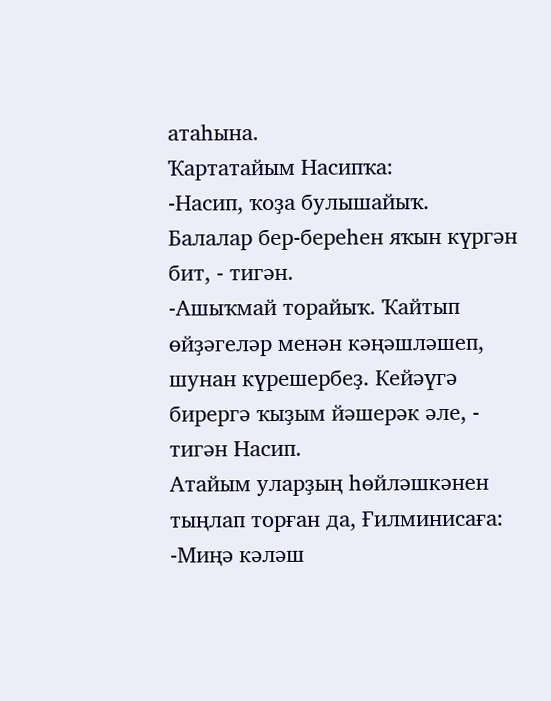атаһына.
Ҡартатайым Насипҡа:
-Насип, ҡоҙа булышайыҡ. Балалар бер-береһен яҡын күргән бит, - тигән.
-Ашыҡмай торайыҡ. Ҡайтып өйҙәгеләр менән кәңәшләшеп, шунан күрешербеҙ. Кейәүгә бирергә ҡыҙым йәшерәк әле, - тигән Насип.
Атайым уларҙың һөйләшкәнен тыңлап торған да, Ғилминисаға:
-Миңә кәләш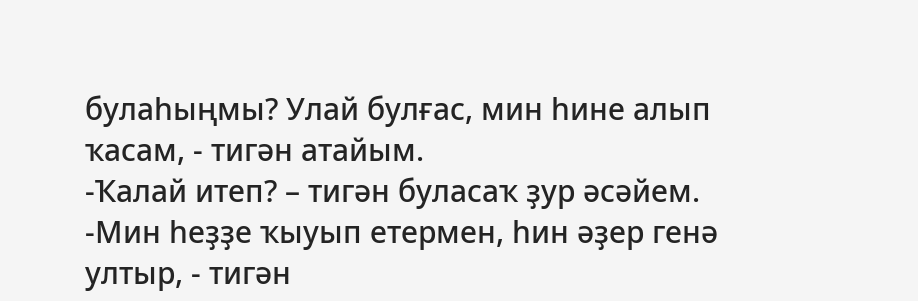булаһыңмы? Улай булғас, мин һине алып ҡасам, - тигән атайым.
-Ҡалай итеп? – тигән буласаҡ ҙур әсәйем.
-Мин һеҙҙе ҡыуып етермен, һин әҙер генә ултыр, - тигән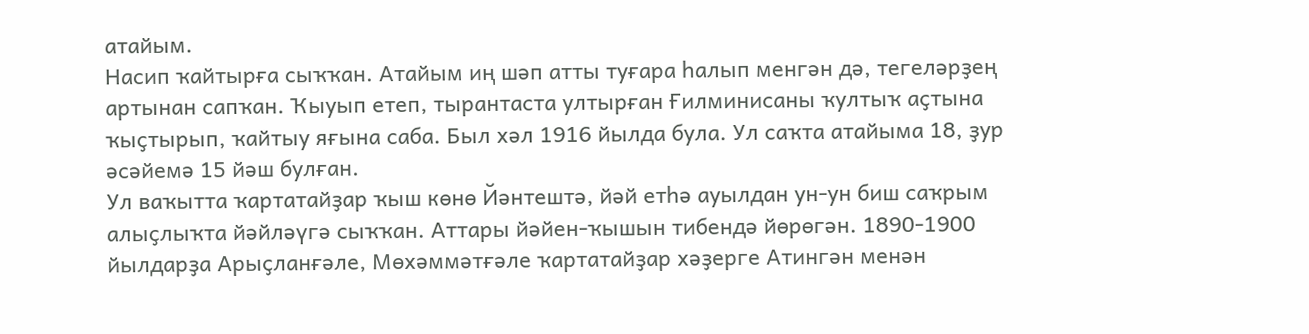атайым.
Насип ҡайтырға сыҡҡан. Атайым иң шәп атты туғара һалып менгән дә, тегеләрҙең артынан сапҡан. Ҡыуып етеп, тырантаста ултырған Ғилминисаны ҡултыҡ аҫтына ҡыҫтырып, ҡайтыу яғына саба. Был хәл 1916 йылда була. Ул саҡта атайыма 18, ҙур әсәйемә 15 йәш булған.
Ул ваҡытта ҡартатайҙар ҡыш көнө Йәнтештә, йәй етһә ауылдан ун-ун биш саҡрым алыҫлыҡта йәйләүгә сыҡҡан. Аттары йәйен-ҡышын тибендә йөрөгән. 1890-1900 йылдарҙа Арыҫланғәле, Мөхәммәтғәле ҡартатайҙар хәҙерге Атингән менән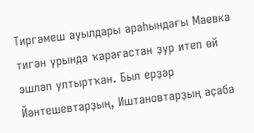Тиргәмеш ауылдары араһындағы Маевка тигән урында ҡарағастан ҙур итеп өй эшләп ултыртҡан. Был ерҙәр Йәнтешевтарҙың, Иштановтарҙың аҫаба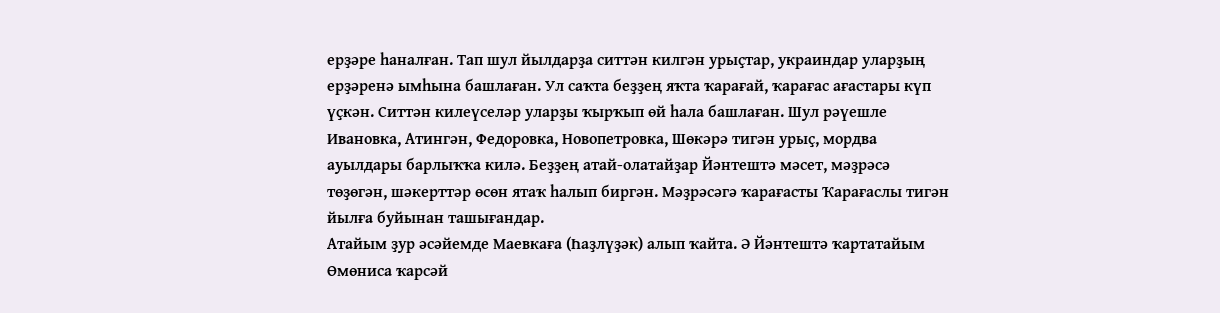ерҙәре һаналған. Тап шул йылдарҙа ситтән килгән урыҫтар, украиндар уларҙың ерҙәренә ымһына башлаған. Ул саҡта беҙҙең яҡта ҡарағай, ҡарағас ағастары күп үҫкән. Ситтән килеүселәр уларҙы ҡырҡып өй һала башлаған. Шул рәүешле Ивановка, Атингән, Федоровка, Новопетровка, Шөкәрә тигән урыҫ, мордва ауылдары барлыҡҡа килә. Беҙҙең атай-олатайҙар Йәнтештә мәсет, мәҙрәсә төҙөгән, шәкерттәр өсөн ятаҡ һалып биргән. Мәҙрәсәгә ҡарағасты Ҡарағаслы тигән йылға буйынан ташығандар.
Атайым ҙур әсәйемде Маевкаға (Һаҙлүҙәк) алып ҡайта. Ә Йәнтештә ҡартатайым Өмөниса ҡарсәй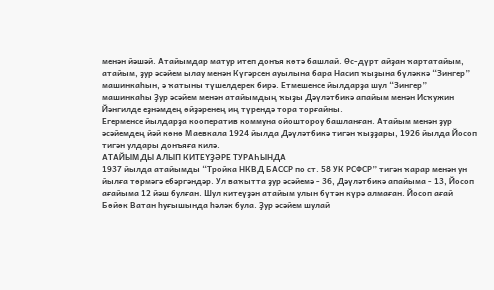менән йәшәй. Атайымдар матур итеп донъя көтә башлай. Өс-дүрт айҙан ҡартатайым, атайым, ҙур әсәйем ылау менән Күгәрсен ауылына бара Насип ҡыҙына бүләккә “Зингер” машинкаһын, ә ҡатыны түшелдерек бирә. Етмешенсе йылдарҙа шул “Зингер” машинкаһы Ҙур әсәйем менән атайымдың ҡыҙы Дәүләтбикә апайым менән Исҡужин Йәнгилде еҙнәмдең өйҙәренең иң түрендә тора торғайны.
Егерменсе йылдарҙа кооператив коммуна ойоштороу башланған. Атайым менән ҙур әсәйемдең йәй көнө Маевкала 1924 йылда Дәүләтбикә тигән ҡыҙҙары, 1926 йылда Йосоп тигән улдары донъяға килә.
АТАЙЫМДЫ АЛЫП КИТЕҮҘӘРЕ ТУРАҺЫНДА
1937 йылда атайымды “Тройка НКВД БАССР по ст. 58 УК РСФСР” тигән ҡарар менән ун йылға төрмәгә ебәргәндәр. Ул ваҡытта ҙур әсәйемә - 36, Дәүләтбикә апайыма - 13, Йосоп ағайыма 12 йәш булған. Шул китеүҙән атайым улын бүтән күрә алмаған. Йосоп ағай Бөйөк Ватан һуғышында һәләк була. Ҙур әсәйем шулай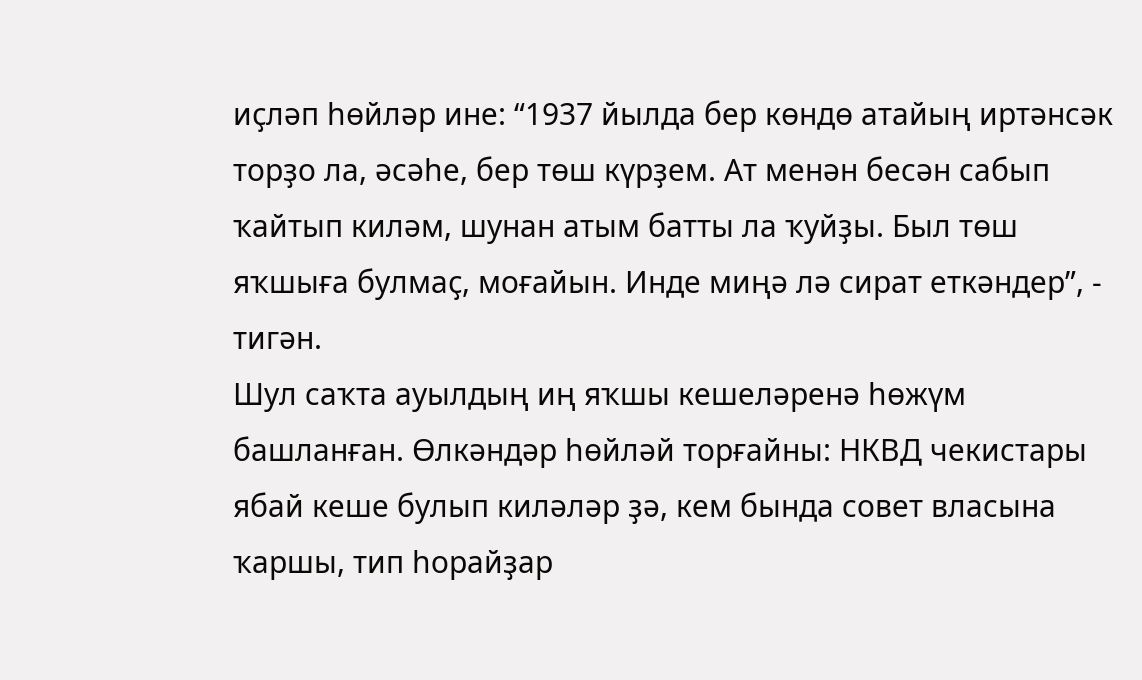иҫләп һөйләр ине: “1937 йылда бер көндө атайың иртәнсәк торҙо ла, әсәһе, бер төш күрҙем. Ат менән бесән сабып ҡайтып киләм, шунан атым батты ла ҡуйҙы. Был төш яҡшыға булмаҫ, моғайын. Инде миңә лә сират еткәндер”, - тигән.
Шул саҡта ауылдың иң яҡшы кешеләренә һөжүм башланған. Өлкәндәр һөйләй торғайны: НКВД чекистары ябай кеше булып киләләр ҙә, кем бында совет власына ҡаршы, тип һорайҙар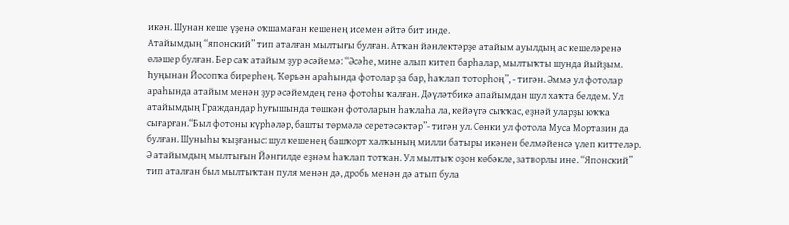икән. Шунан кеше үҙенә оҡшамаған кешенең исемен әйтә бит инде.
Атайымдың “японский” тип аталған мылтығы булған. Атҡан йәнлектәрҙе атайым ауылдың ас кешеләренә өләшер булған. Бер саҡ атайым ҙур әсәйемә: “Әсәһе, мине алып китеп барһалар, мылтыҡты шунда йыйҙым. Һуңынан Йосопҡа бирерһең. Ҡөрьән араһында фотолар ҙа бар, һаҡлап тоторһоң”, - тигән. Әммә ул фотолар араһында атайым менән ҙур әсәйемдең генә фотоһы ҡалған. Дәүләтбикә апайымдан шул хаҡта белдем. Ул атайымдың Граждандар һуғышында төшкән фотоларын һаҡлаһа ла, кейәүгә сыҡҡас, еҙнәй уларҙы юҡҡа сығарған.“Был фотоны күрһәләр, башты төрмәлә серетәсәктәр”- тигән ул. Сөнки ул фотола Муса Мортазин да булған. Шуныһы ҡыҙғаныс: шул кешенең башҡорт халҡының милли батыры икәнен белмәйенсә үлеп киттеләр.
Ә атайымдың мылтығын Йәнгилде еҙнәм һаҡлап тотҡан. Ул мылтыҡ оҙон көбәкле, затворлы ине. “Японский” тип аталған был мылтыҡтан пуля менән дә, дробь менән дә атып була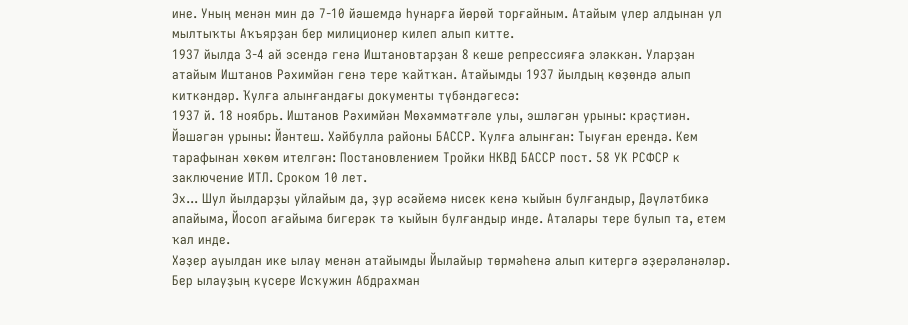ине. Уның менән мин дә 7-10 йәшемдә һунарға йөрөй торғайным. Атайым үлер алдынан ул мылтыҡты Аҡъярҙан бер милиционер килеп алып китте.
1937 йылда 3-4 ай эсендә генә Иштановтарҙан 8 кеше репрессияға эләккән. Уларҙан атайым Иштанов Рәхимйән генә тере ҡайтҡан. Атайымды 1937 йылдың көҙөндә алып киткәндәр. Ҡулға алынғандағы документы түбәндәгесә:
1937 й. 18 ноябрь. Иштанов Рәхимйән Мөхәммәтғәле улы, эшләгән урыны: крәҫтиән. Йәшәгән урыны: Йәнтеш. Хәйбулла районы БАССР. Ҡулға алынған: Тыуған ерендә. Кем тарафынан хөкөм ителгән: Постановлением Тройки НКВД БАССР пост. 58 УК РСФСР к заключение ИТЛ. Сроком 10 лет.
Эх... Шул йылдарҙы уйлайым да, ҙур әсәйемә нисек кенә ҡыйын булғандыр, Дәүләтбикә апайыма, Йосоп ағайыма бигерәк тә ҡыйын булғандыр инде. Аталары тере булып та, етем ҡал инде.
Хәҙер ауылдан ике ылау менән атайымды Йылайыр төрмәһенә алып китергә әҙерәләнәләр. Бер ылауҙың күсере Исҡужин Абдрахман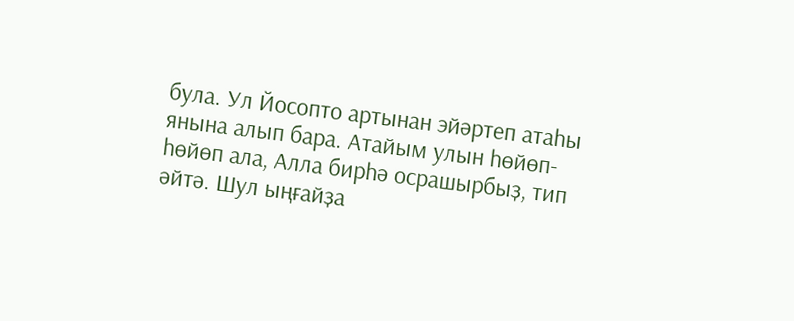була. Ул Йосопто артынан эйәртеп атаһы янына алып бара. Атайым улын һөйөп-һөйөп ала, Алла бирһә осрашырбыҙ, тип әйтә. Шул ыңғайҙа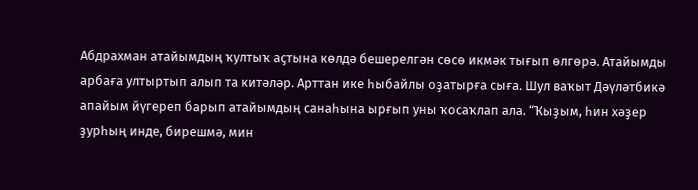Абдрахман атайымдың ҡултыҡ аҫтына көлдә бешерелгән сөсө икмәк тығып өлгөрә. Атайымды арбаға ултыртып алып та китәләр. Арттан ике һыбайлы оҙатырға сыға. Шул ваҡыт Дәүләтбикә апайым йүгереп барып атайымдың санаһына ырғып уны ҡосаҡлап ала. “Ҡыҙым, һин хәҙер ҙурһың инде, бирешмә, мин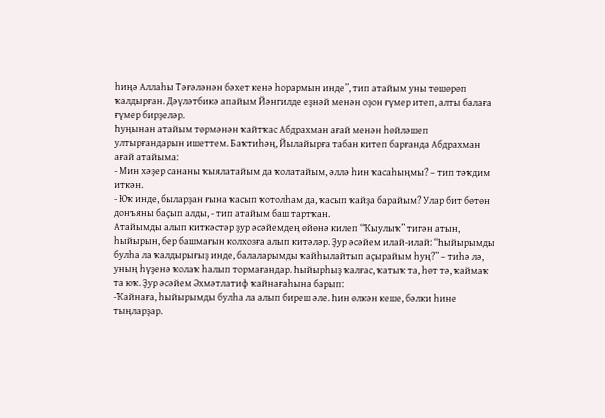һиңә Аллаһы Тәғәләнән бәхет кенә һорармын инде”, тип атайым уны төшөрөп ҡалдырған. Дәүләтбикә апайым Йәнгилде еҙнәй менән оҙон ғүмер итеп, алты балаға ғүмер бирҙеләр.
Һуңынан атайым төрмәнән ҡайтҡас Абдрахман ағай менән һөйләшеп ултырғандарын ишеттем. Баҡтиһәң, Йылайырға табан китеп барғанда Абдрахман ағай атайыма:
- Мин хәҙер сананы ҡыялатайым да ҡолатайым, әллә һин ҡасаһыңмы? – тип тәҡдим иткән.
- Юҡ инде, быларҙан ғына ҡасып ҡотолһам да, ҡасып ҡайҙа барайым? Улар бит бөтөн донъяны баҫып алды, - тип атайым баш тартҡан.
Атайымды алып киткәстәр ҙур әсәйемдең өйөнә килеп “Ҡыулыҡ” тигән атын, һыйырын, бер башмағын колхозға алып китәләр. Ҙур әсәйем илай-илай: “Һыйырымды булһа ла ҡалдырығыҙ инде, балаларымды ҡайһылайтып аҫырайым һуң?” – тиһә лә, уның һүҙенә ҡолаҡ һалып тормағандар. Һыйырһыҙ ҡалғас, ҡатыҡ та, һөт тә, ҡаймаҡ та юҡ. Ҙур әсәйем Әхмәтлатиф ҡайнағаһына барып:
-Ҡайнаға, һыйырымды булһа ла алып биреш әле. Һин өлкән кеше, бәлки һине тыңларҙар.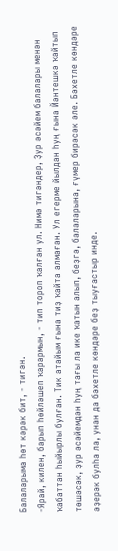Балаларыма һөт кәрәк бит, - тигән.
-Ярай, килен, барып һөйләшеп ҡарармын, - тип тороп ҡалған ул. Нимә тигәндер, Ҙур әсәйем балалары менән ҡабаттан һыйырлы булған. Тик атайым ғына тиҙ ҡайта алмаған. Ул егерме йылдан һуң ғына Йәнтешкә ҡайтып төшәсәк, ҙур әсәйемдән һуң тағы ла ике ҡатын алып, беҙгә, балаларына, ғүмер бирәсәк әле. Бәхетле көндәре әҙерәк булһа ла, унан да бәхетле көндәре беҙ тыуғастыр инде.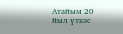Атайым 20 йыл үткәс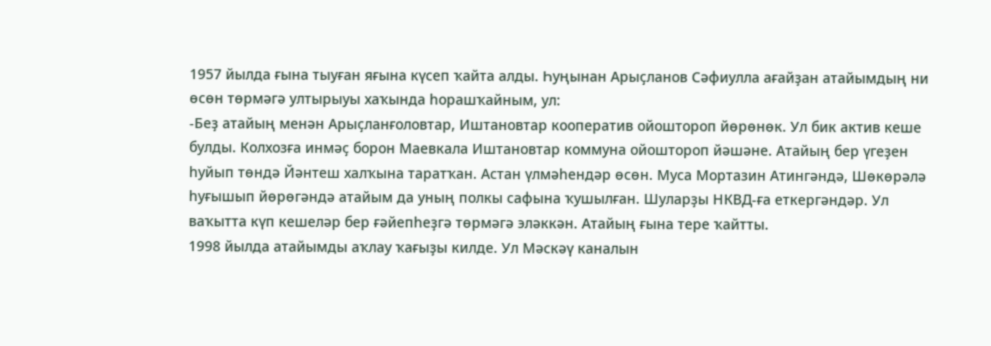1957 йылда ғына тыуған яғына күсеп ҡайта алды. Һуңынан Арыҫланов Сәфиулла ағайҙан атайымдың ни өсөн төрмәгә ултырыуы хаҡында һорашҡайным, ул:
-Беҙ атайың менән Арыҫланғоловтар, Иштановтар кооператив ойоштороп йөрөнөк. Ул бик актив кеше булды. Колхозға инмәҫ борон Маевкала Иштановтар коммуна ойоштороп йәшәне. Атайың бер үгеҙен һуйып төндә Йәнтеш халҡына таратҡан. Астан үлмәһендәр өсөн. Муса Мортазин Атингәндә, Шөкөрәлә һуғышып йөрөгәндә атайым да уның полкы сафына ҡушылған. Шуларҙы НКВД-ға еткергәндәр. Ул ваҡытта күп кешеләр бер ғәйепһеҙгә төрмәгә эләккән. Атайың ғына тере ҡайтты.
1998 йылда атайымды аҡлау ҡағыҙы килде. Ул Мәскәү каналын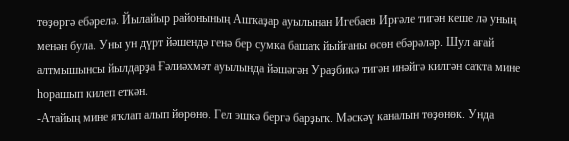төҙөргә ебәрелә. Йылайыр районының Ашҡаҙар ауылынан Игебаев Ирғәле тигән кеше лә уның менән була. Уны ун дүрт йәшендә генә бер сумка башаҡ йыйғаны өсөн ебәрәләр. Шул ағай алтмышынсы йылдарҙа Ғәлиәхмәт ауылында йәшәгән Ураҙбикә тигән инәйгә килгән саҡта мине һорашып килеп еткән.
-Атайың мине яҡлап алып йөрөнө. Гел эшкә бергә барҙыҡ. Мәскәү каналын төҙөнөк. Унда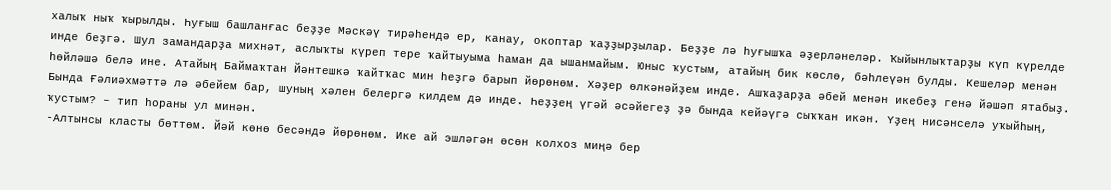халыҡ ныҡ ҡырылды. Һуғыш башланғас беҙҙе Мәскәү тирәһендә ер, канау, окоптар ҡаҙҙырҙылар. Беҙҙе лә һуғышҡа әҙерләнеләр. Ҡыйынлыҡтарҙы күп күрелде инде беҙгә. Шул замандарҙа михнәт, аслыҡты күреп тере ҡайтыуыма һаман да ышанмайым. Юныс ҡустым, атайың бик көслө, бәһлеүән булды. Кешеләр менән һөйләшә белә ине. Атайың Баймаҡтан Йәнтешкә ҡайтҡас мин һеҙгә барып йөрөнөм. Хәҙер өлкәнәйҙем инде. Ашҡаҙарҙа әбей менән икебеҙ генә йәшәп ятабыҙ. Бында Ғәлиәхмәттә лә әбейем бар, шуның хәлен белергә килдем дә инде. Һеҙҙең үгәй әсәйегеҙ ҙә бында кейәүгә сыҡҡан икән. Үҙең нисәнселә уҡыйһың, ҡустым? – тип һораны ул минән.
-Алтынсы класты бөттөм. Йәй көнө бесәндә йөрөнөм. Ике ай эшләгән өсөн колхоз миңә бер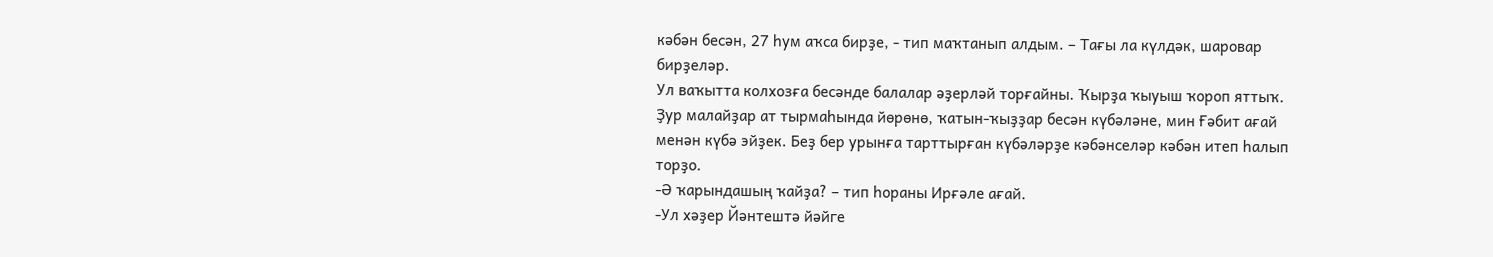кәбән бесән, 27 һум аҡса бирҙе, - тип маҡтанып алдым. – Тағы ла күлдәк, шаровар бирҙеләр.
Ул ваҡытта колхозға бесәнде балалар әҙерләй торғайны. Ҡырҙа ҡыуыш ҡороп яттыҡ. Ҙур малайҙар ат тырмаһында йөрөнө, ҡатын-ҡыҙҙар бесән күбәләне, мин Ғәбит ағай менән күбә эйҙек. Беҙ бер урынға тарттырған күбәләрҙе кәбәнселәр кәбән итеп һалып торҙо.
-Ә ҡарындашың ҡайҙа? – тип һораны Ирғәле ағай.
-Ул хәҙер Йәнтештә йәйге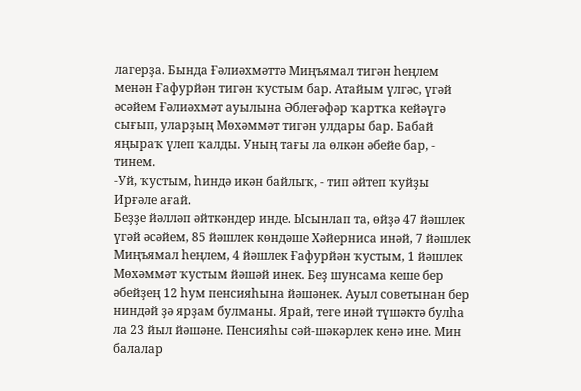лагерҙа. Бында Ғәлиәхмәттә Миңъямал тигән һеңлем менән Ғафурйән тигән ҡустым бар. Атайым үлгәс, үгәй әсәйем Ғәлиәхмәт ауылына Әблеғәфәр ҡартҡа кейәүгә сығып, уларҙың Мөхәммәт тигән улдары бар. Бабай яңыраҡ үлеп ҡалды. Уның тағы ла өлкән әбейе бар, - тинем.
-Уй, ҡустым, һиндә икән байлыҡ, - тип әйтеп ҡуйҙы Ирғәле ағай.
Беҙҙе йәлләп әйткәндер инде. Ысынлап та, өйҙә 47 йәшлек үгәй әсәйем, 85 йәшлек көндәше Хәйерниса инәй, 7 йәшлек Миңъямал һеңлем, 4 йәшлек Ғафурйән ҡустым, 1 йәшлек Мөхәммәт ҡустым йәшәй инек. Беҙ шунсама кеше бер әбейҙең 12 һум пенсияһына йәшәнек. Ауыл советынан бер ниндәй ҙә ярҙам булманы. Ярай, теге инәй түшәктә булһа ла 23 йыл йәшәне. Пенсияһы сәй-шәкәрлек кенә ине. Мин балалар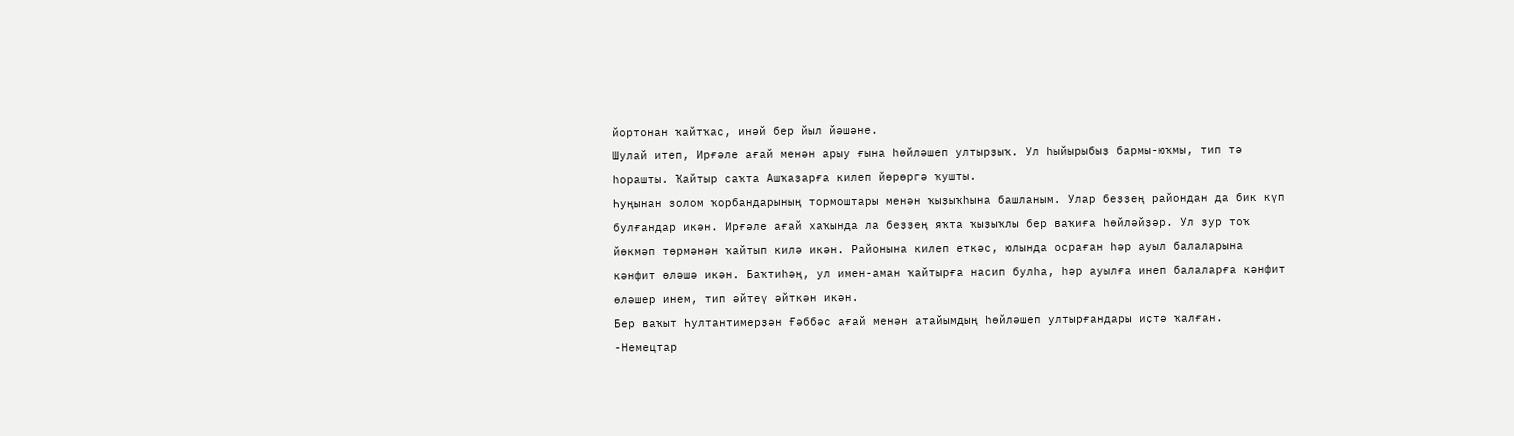йортонан ҡайтҡас, инәй бер йыл йәшәне.
Шулай итеп, Ирғәле ағай менән арыу ғына һөйләшеп ултырҙыҡ. Ул һыйырыбыҙ бармы-юҡмы, тип тә һорашты. Ҡайтыр саҡта Ашҡаҙарға килеп йөрөргә ҡушты.
Һуңынан золом ҡорбандарының тормоштары менән ҡыҙыҡһына башланым. Улар беҙҙең райондан да бик күп булғандар икән. Ирғәле ағай хаҡында ла беҙҙең яҡта ҡыҙыҡлы бер ваҡиға һөйләйҙәр. Ул ҙур тоҡ йөкмәп төрмәнән ҡайтып килә икән. Районына килеп еткәс, юлында осраған һәр ауыл балаларына кәнфит өләшә икән. Баҡтиһәң, ул имен-аман ҡайтырға насип булһа, һәр ауылға инеп балаларға кәнфит өләшер инем, тип әйтеү әйткән икән.
Бер ваҡыт Һултантимерҙән Ғәббәс ағай менән атайымдың һөйләшеп ултырғандары иҫтә ҡалған.
-Немецтар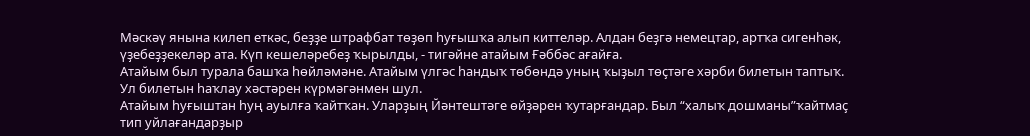Мәскәү янына килеп еткәс, беҙҙе штрафбат төҙөп һуғышҡа алып киттеләр. Алдан беҙгә немецтар, артҡа сигенһәк, үҙебеҙҙекеләр ата. Күп кешеләребеҙ ҡырылды, - тигәйне атайым Ғәббәс ағайға.
Атайым был турала башҡа һөйләмәне. Атайым үлгәс һандыҡ төбөндә уның ҡыҙыл төҫтәге хәрби билетын таптыҡ. Ул билетын һаҡлау хәстәрен күрмәгәнмен шул.
Атайым һуғыштан һуң ауылға ҡайтҡан. Уларҙың Йәнтештәге өйҙәрен ҡутарғандар. Был “халыҡ дошманы”ҡайтмаҫ тип уйлағандарҙыр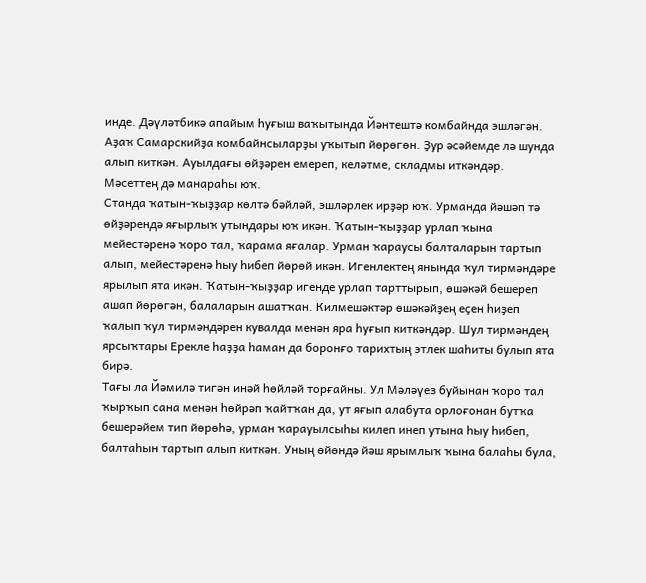инде. Дәүләтбикә апайым һуғыш ваҡытында Йәнтештә комбайнда эшләгән. Аҙаҡ Самарскийҙа комбайнсыларҙы уҡытып йөрөгөн. Ҙур әсәйемде лә шунда алып киткән. Ауылдағы өйҙәрен емереп, келәтме, складмы иткәндәр. Мәсеттең дә манараһы юҡ.
Станда ҡатын-ҡыҙҙар көлтә бәйләй, эшләрлек ирҙәр юҡ. Урманда йәшәп тә өйҙәрендә яғырлыҡ утындары юҡ икән. Ҡатын-ҡыҙҙар урлап ҡына мейестәренә ҡоро тал, ҡарама яғалар. Урман ҡараусы балталарын тартып алып, мейестәренә һыу һибеп йөрөй икән. Игенлектең янында ҡул тирмәндәре ярылып ята икән. Ҡатын-ҡыҙҙар игенде урлап тарттырып, өшәкәй бешереп ашап йөрөгән, балаларын ашатҡан. Килмешәктәр өшәкәйҙең еҫен һиҙеп ҡалып ҡул тирмәндәрен кувалда менән яра һуғып киткәндәр. Шул тирмәндең ярсыҡтары Ерекле һаҙҙа һаман да боронғо тарихтың этлек шаһиты булып ята бирә.
Тағы ла Йәмилә тигән инәй һөйләй торғайны. Ул Мәләүез буйынан ҡоро тал ҡырҡып сана менән һөйрәп ҡайтҡан да, ут яғып алабута орлоғонан бутҡа бешерәйем тип йөрөһә, урман ҡарауылсыһы килеп инеп утына һыу һибеп, балтаһын тартып алып киткән. Уның өйөндә йәш ярымлыҡ ҡына балаһы була,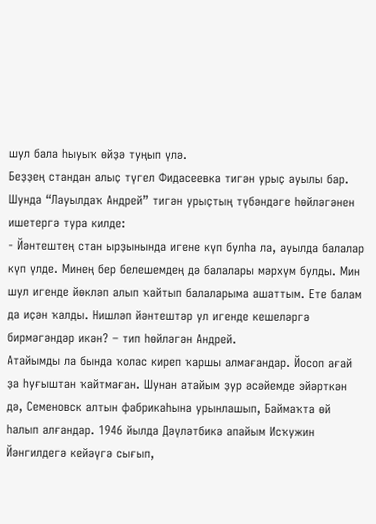шул бала һыуыҡ өйҙә туңып үлә.
Беҙҙең стандан алыҫ түгел Фидасеевка тигән урыҫ ауылы бар. Шунда “Лауылдаҡ Андрей” тигән урыҫтың түбәндәге һөйләгәнен ишетергә тура килде:
- Йәнтештең стан ырҙынында игене күп булһа ла, ауылда балалар күп үлде. Минең бер белешемдең дә балалары мәрхүм булды. Мин шул игенде йөкләп алып ҡайтып балаларыма ашаттым. Ете балам да иҫән ҡалды. Нишләп йәнтештәр ул игенде кешеләргә бирмәгәндәр икән? – тип һөйләгән Андрей.
Атайымды ла бында ҡолас киреп ҡаршы алмағандар. Йосоп ағай ҙа һуғыштан ҡайтмаған. Шунан атайым ҙур әсәйемде эйәрткән дә, Семеновск алтын фабрикаһына урынлашып, Баймаҡта өй һалып алғандар. 1946 йылда Дәүләтбикә апайым Исҡужин Йәнгилдегә кейәүгә сығып,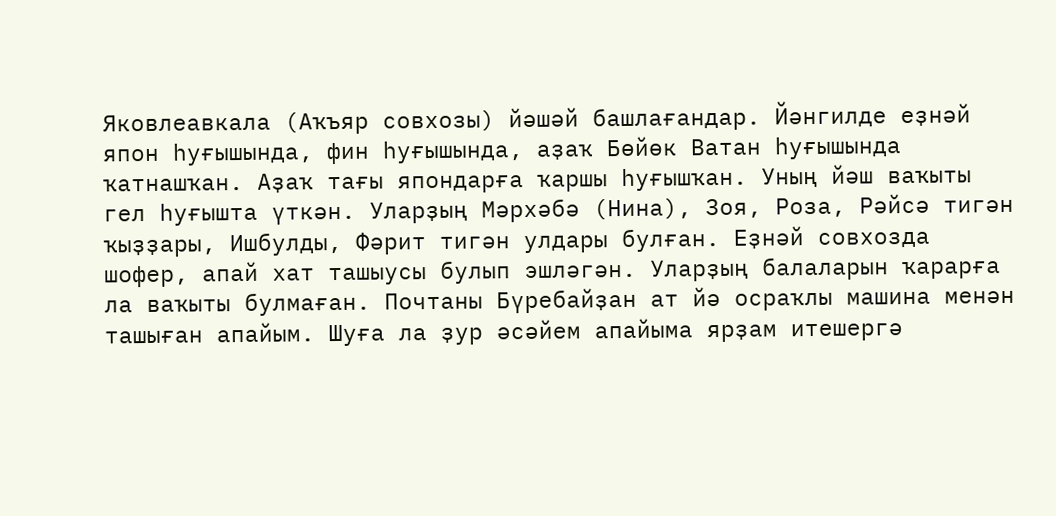Яковлеавкала (Аҡъяр совхозы) йәшәй башлағандар. Йәнгилде еҙнәй япон һуғышында, фин һуғышында, аҙаҡ Бөйөк Ватан һуғышында ҡатнашҡан. Аҙаҡ тағы япондарға ҡаршы һуғышҡан. Уның йәш ваҡыты гел һуғышта үткән. Уларҙың Мәрхәбә (Нина), Зоя, Роза, Рәйсә тигән ҡыҙҙары, Ишбулды, Фәрит тигән улдары булған. Еҙнәй совхозда шофер, апай хат ташыусы булып эшләгән. Уларҙың балаларын ҡарарға ла ваҡыты булмаған. Почтаны Бүребайҙан ат йә осраҡлы машина менән ташыған апайым. Шуға ла ҙур әсәйем апайыма ярҙам итешергә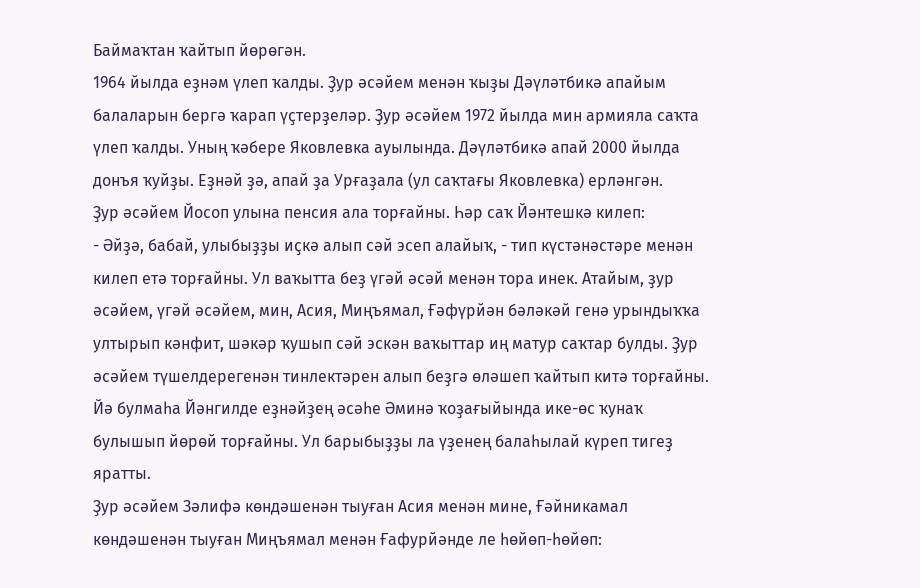Баймаҡтан ҡайтып йөрөгән.
1964 йылда еҙнәм үлеп ҡалды. Ҙур әсәйем менән ҡыҙы Дәүләтбикә апайым балаларын бергә ҡарап үҫтерҙеләр. Ҙур әсәйем 1972 йылда мин армияла саҡта үлеп ҡалды. Уның ҡәбере Яковлевка ауылында. Дәүләтбикә апай 2000 йылда донъя ҡуйҙы. Еҙнәй ҙә, апай ҙа Урғаҙала (ул саҡтағы Яковлевка) ерләнгән.
Ҙур әсәйем Йосоп улына пенсия ала торғайны. Һәр саҡ Йәнтешкә килеп:
- Әйҙә, бабай, улыбыҙҙы иҫкә алып сәй эсеп алайыҡ, - тип күстәнәстәре менән килеп етә торғайны. Ул ваҡытта беҙ үгәй әсәй менән тора инек. Атайым, ҙур әсәйем, үгәй әсәйем, мин, Асия, Миңъямал, Ғәфүрйән бәләкәй генә урындыҡҡа ултырып кәнфит, шәкәр ҡушып сәй эскән ваҡыттар иң матур саҡтар булды. Ҙур әсәйем түшелдерегенән тинлектәрен алып беҙгә өләшеп ҡайтып китә торғайны. Йә булмаһа Йәнгилде еҙнәйҙең әсәһе Әминә ҡоҙағыйында ике-өс ҡунаҡ булышып йөрөй торғайны. Ул барыбыҙҙы ла үҙенең балаһылай күреп тигеҙ яратты.
Ҙур әсәйем Зәлифә көндәшенән тыуған Асия менән мине, Ғәйникамал көндәшенән тыуған Миңъямал менән Ғафурйәнде ле һөйөп-һөйөп: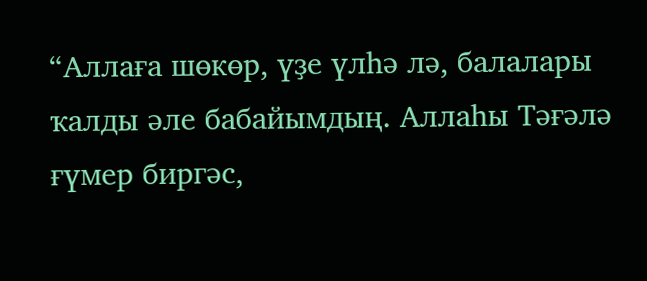“Аллаға шөкөр, үҙе үлһә лә, балалары ҡалды әле бабайымдың. Аллаһы Тәғәлә ғүмер биргәс,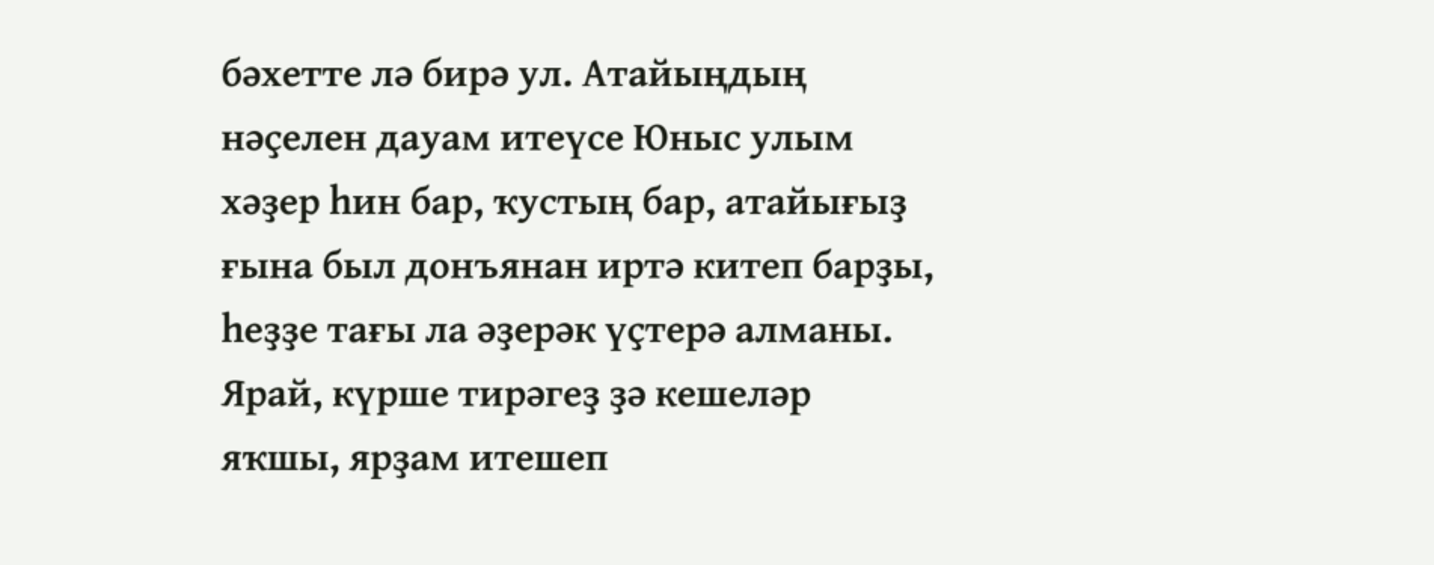бәхетте лә бирә ул. Атайыңдың нәҫелен дауам итеүсе Юныс улым хәҙер һин бар, ҡустың бар, атайығыҙ ғына был донъянан иртә китеп барҙы, һеҙҙе тағы ла әҙерәк үҫтерә алманы. Ярай, күрше тирәгеҙ ҙә кешеләр яҡшы, ярҙам итешеп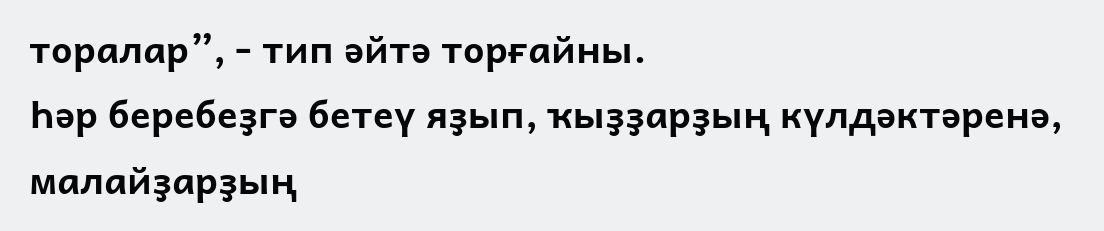торалар”, - тип әйтә торғайны.
Һәр беребеҙгә бетеү яҙып, ҡыҙҙарҙың күлдәктәренә, малайҙарҙың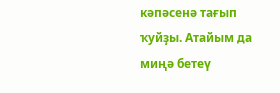кәпәсенә тағып ҡуйҙы. Атайым да миңә бетеү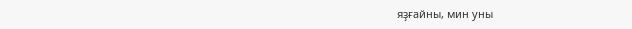яҙғайны, мин уны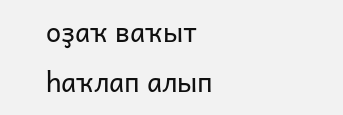оҙаҡ ваҡыт һаҡлап алып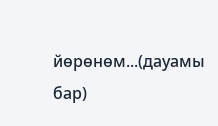йөрөнөм...(дауамы бар)